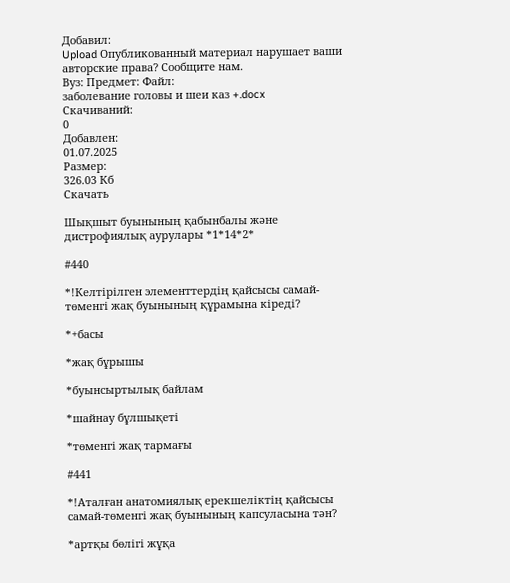Добавил:
Upload Опубликованный материал нарушает ваши авторские права? Сообщите нам.
Вуз: Предмет: Файл:
заболевание головы и шеи каз +.docx
Скачиваний:
0
Добавлен:
01.07.2025
Размер:
326.03 Кб
Скачать

Шықшыт буынының қабынбалы және дистрофиялық аурулары *1*14*2*

#440

*!Келтірілген элементтердің қайсысы самай-төменгі жақ буынының құрамына кіреді?

*+басы

*жақ бұрышы

*буынсыртылық байлам

*шайнау бұлшықеті

*төменгі жақ тармағы

#441

*!Аталған анатомиялық ерекшеліктің қайсысы самай-төменгі жақ буынының капсуласына тән?

*артқы бөлігі жұқа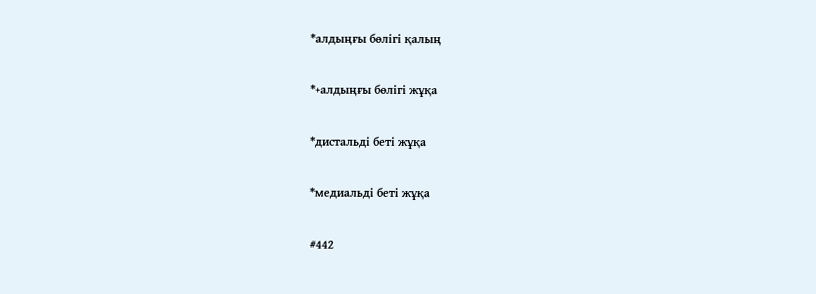*алдыңғы бөлігі қалың

*+алдыңғы бөлігі жұқа

*дистальді беті жұқа

*медиальді беті жұқа

#442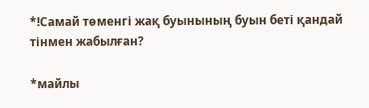*!Самай төменгі жақ буынының буын беті қандай тінмен жабылған?

*майлы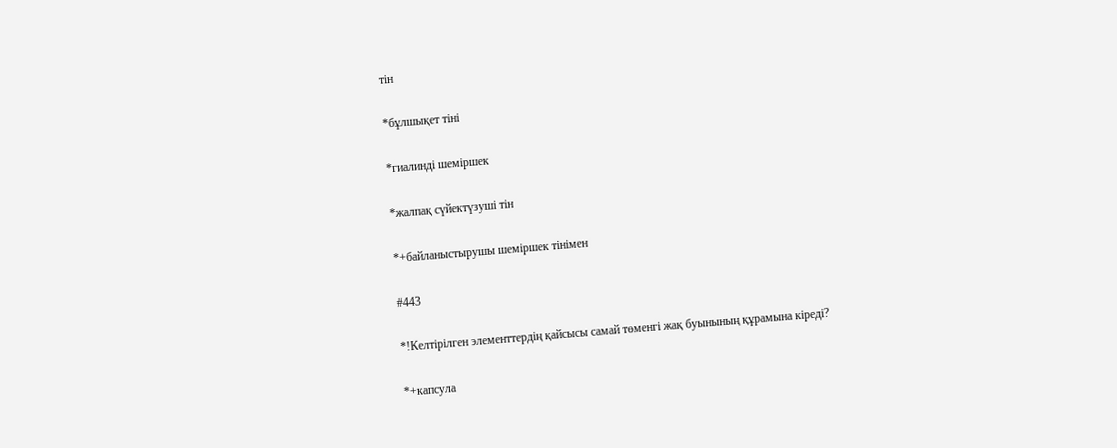тін

*бұлшықет тіні

*гиалинді шеміршек

*жалпақ сүйектүзуші тін

*+байланыстырушы шеміршек тінімен

#443

*!Келтірілген элементтердің қайсысы самай төменгі жақ буынының құрамына кіреді?

*+капсула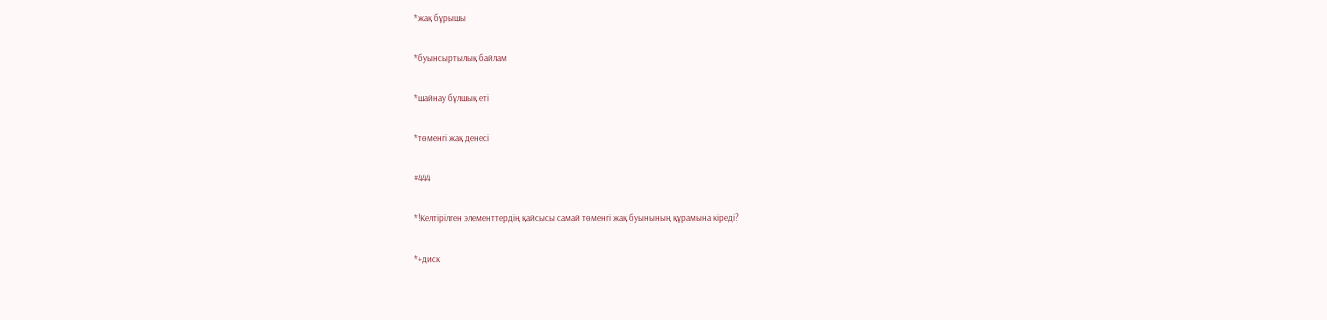*жақ бұрышы

*буынсыртылық байлам

*шайнау бұлшық еті

*төменгі жақ денесі

#444

*!Келтірілген элементтердің қайсысы самай төменгі жақ буынының құрамына кіреді?

*+диск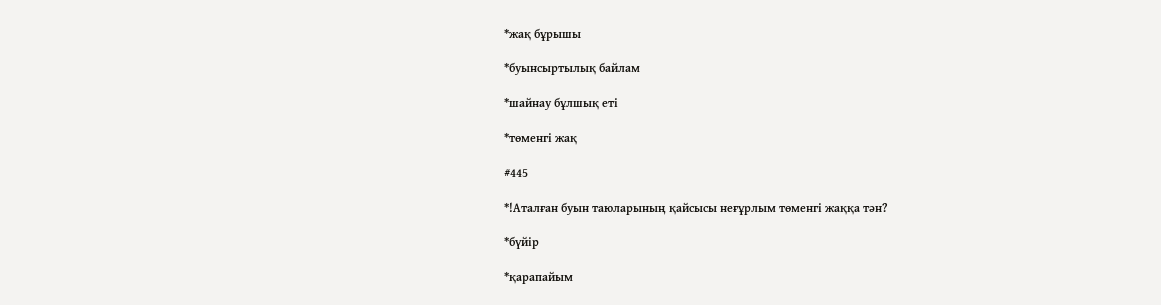*жақ бұрышы

*буынсыртылық байлам

*шайнау бұлшық еті

*төменгі жақ

#445

*!Аталған буын таюларының қайсысы неғұрлым төменгі жаққа тән?

*бүйір

*қарапайым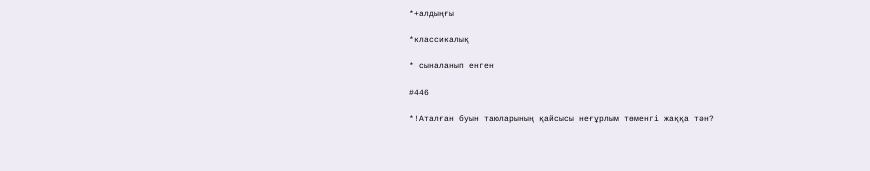*+алдыңғы

*классикалық

* сыналанып енген

#446

*!Аталған буын таюларының қайсысы неғұрлым төменгі жаққа тән?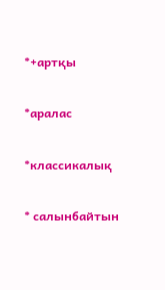*+артқы

*аралас

*классикалық

* салынбайтын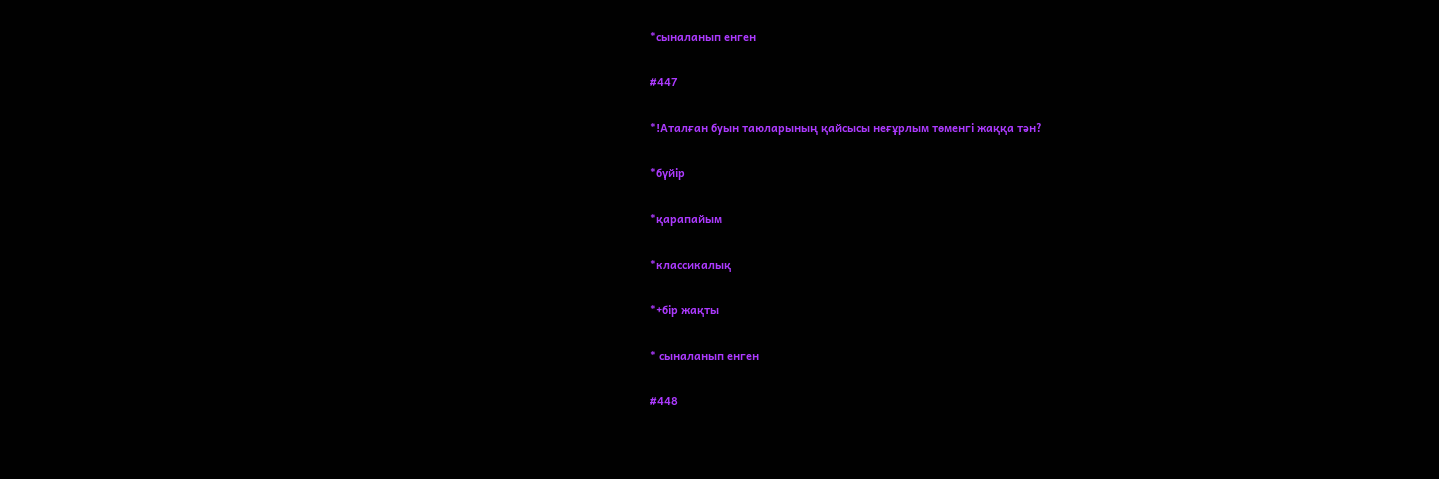*сыналанып енген

#447

*!Аталған буын таюларының қайсысы неғұрлым төменгі жаққа тән?

*бүйір

*қарапайым

*классикалық

*+бір жақты

* сыналанып енген

#448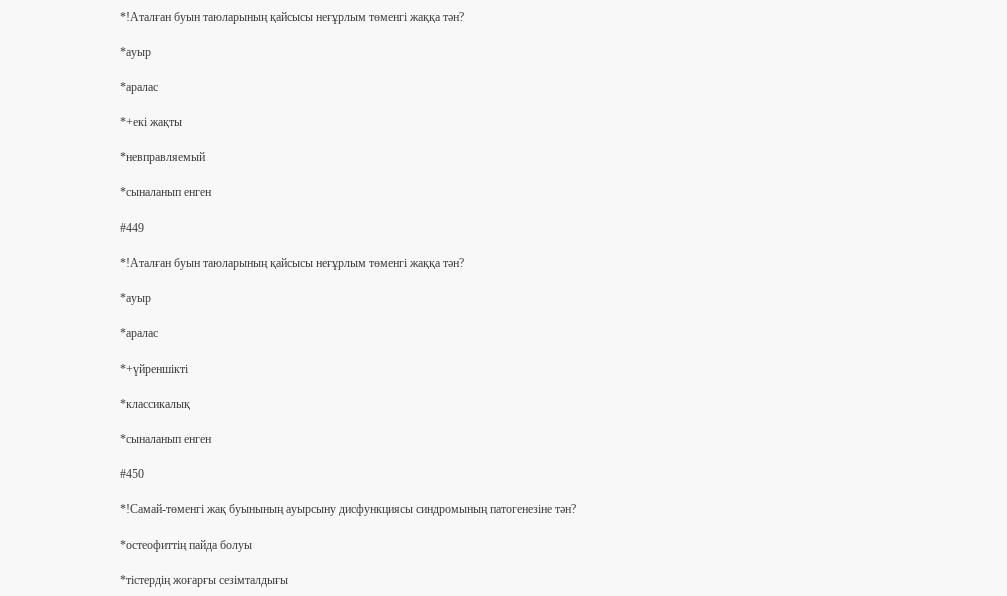*!Аталған буын таюларының қайсысы неғұрлым төменгі жаққа тән?

*ауыр

*аралас

*+екі жақты

*невправляемый

*сыналанып енген

#449

*!Аталған буын таюларының қайсысы неғұрлым төменгі жаққа тән?

*ауыр

*аралас

*+үйреншікті

*классикалық

*сыналанып енген

#450

*!Самай-төменгі жақ буынының ауырсыну дисфункциясы синдромының патогенезіне тән?

*остеофиттің пайда болуы

*тістердің жоғарғы сезімталдығы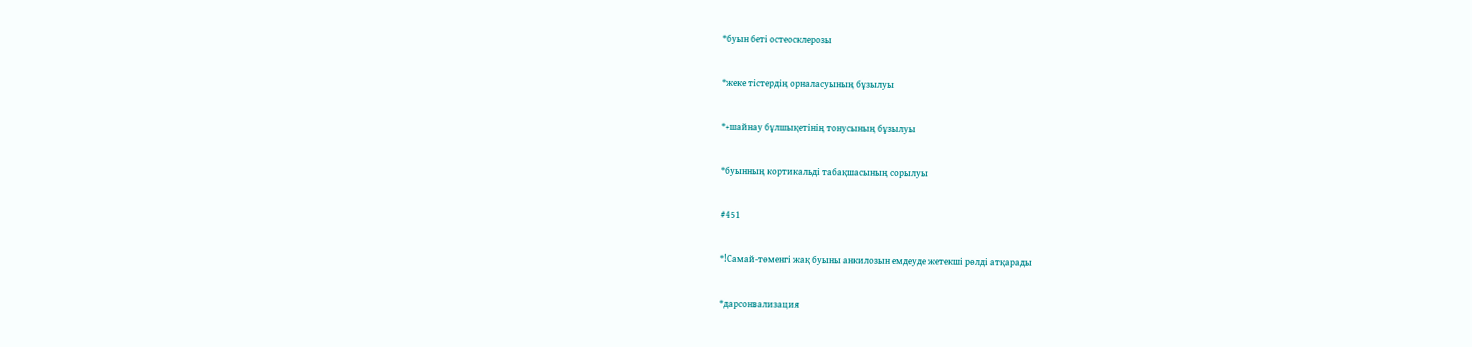*буын беті остеосклерозы

*жеке тістердің орналасуының бұзылуы

*+шайнау бұлшықетінің тонусының бұзылуы

*буынның кортикальді табақшасының сорылуы

#451

*!Самай-төменгі жақ буыны анкилозын емдеуде жетекші рөлді атқарады

*дарсонвализация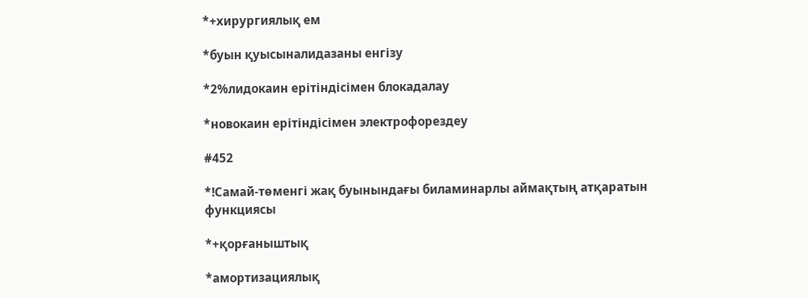*+хирургиялық ем

*буын қуысыналидазаны енгізу

*2%лидокаин ерітіндісімен блокадалау

*новокаин ерітіндісімен электрофорездеу

#452

*!Самай-төменгі жақ буынындағы биламинарлы аймақтың атқаратын функциясы

*+қорғаныштық

*амортизациялық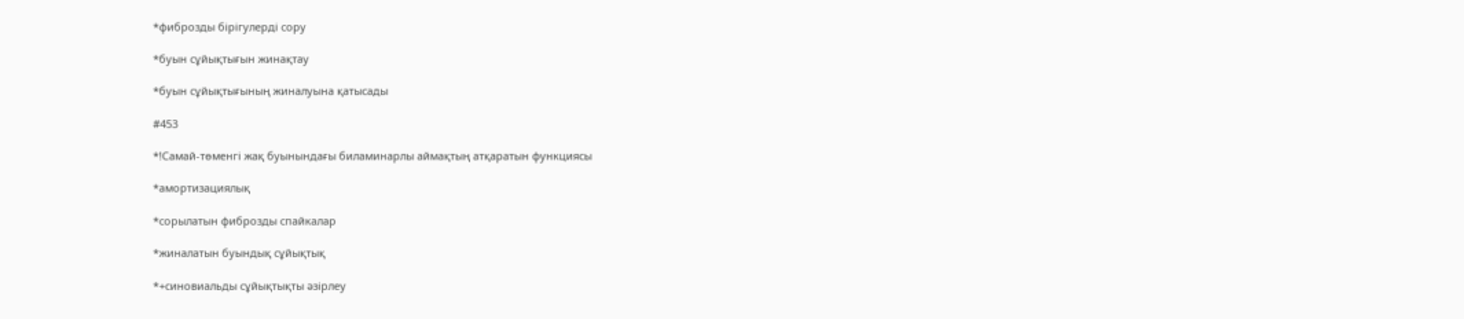*фиброзды бірігулерді сору

*буын сұйықтығын жинақтау

*буын сұйықтығының жиналуына қатысады

#453

*!Самай-төменгі жақ буынындағы биламинарлы аймақтың атқаратын функциясы

*амортизациялық

*сорылатын фиброзды спайкалар

*жиналатын буындық сұйықтық

*+синовиальды сұйықтықты әзірлеу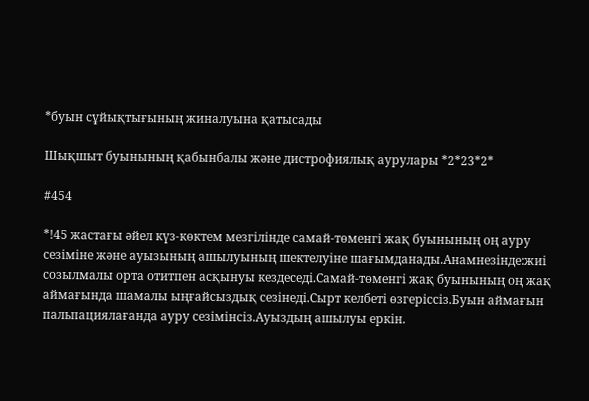*буын сұйықтығының жиналуына қатысады

Шықшыт буынының қабынбалы және дистрофиялық аурулары *2*23*2*

#454

*!45 жастағы әйел күз-көктем мезгілінде самай-төменгі жақ буынының оң ауру сезіміне және ауызының ашылуының шектелуіне шағымданады.Анамнезінде:жиі созылмалы орта отитпен асқынуы кездеседі.Самай-төменгі жақ буынының оң жақ аймағында шамалы ыңғайсыздық сезінеді.Сырт келбеті өзгеріссіз.Буын аймағын пальпациялағанда ауру сезімінсіз.Ауыздың ашылуы еркін.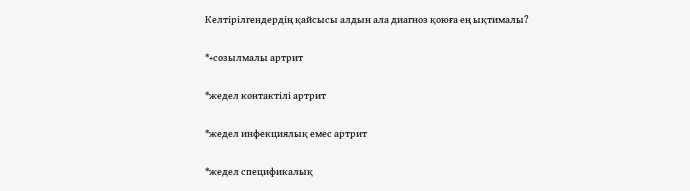Келтірілгендердің қайсысы алдын ала диагноз қоюға ең ықтималы?

*+созылмалы артрит

*жедел контактілі артрит

*жедел инфекциялық емес артрит

*жедел спецификалық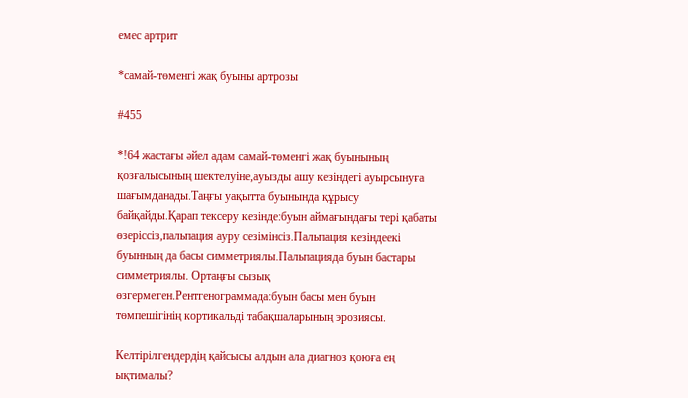емес артрит

*самай-төменгі жақ буыны артрозы

#455

*!64 жастағы әйел адам самай-төменгі жақ буынының қозғалысының шектелуіне,ауызды ашу кезіндегі ауырсынуға шағымданады.Таңғы уақытта буынында құрысу байқайды.Қарап тексеру кезінде:буын аймағындағы тері қабаты өзеріссіз,пальпация ауру сезімінсіз.Пальпация кезіндеекі буынның да басы симметриялы.Пальпацияда буын бастары симметриялы. Ортаңғы сызық өзгермеген.Рентгенограммада:буын басы мен буын төмпешігінің кортикальді табақшаларының эрозиясы.

Келтірілгендердің қайсысы алдын ала диагноз қоюға ең ықтималы?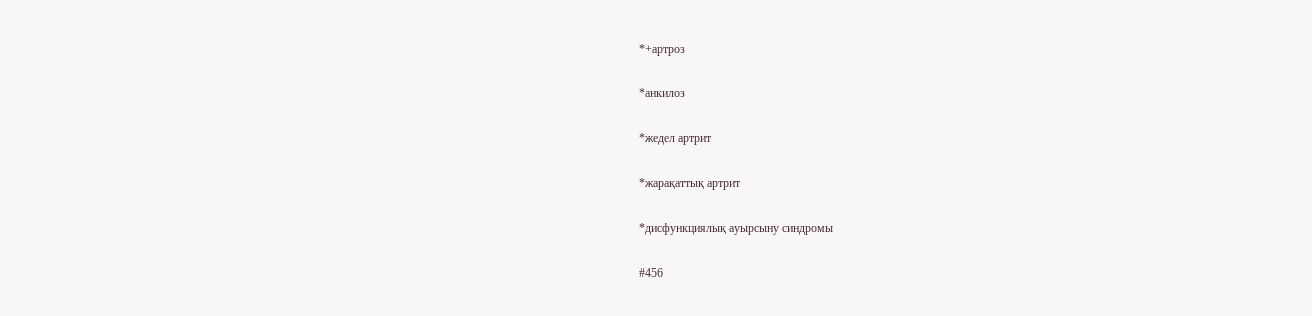*+артроз

*анкилоз

*жедел артрит

*жарақаттық артрит

*дисфункциялық ауырсыну синдромы

#456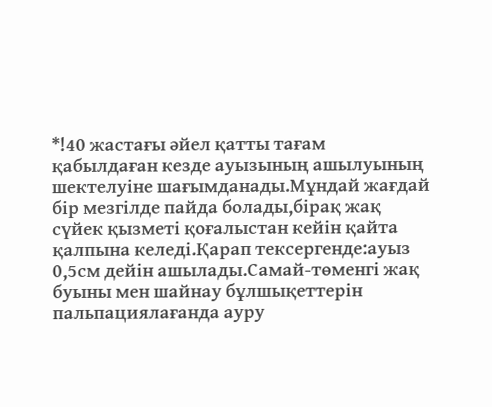*!40 жастағы әйел қатты тағам қабылдаған кезде ауызының ашылуының шектелуіне шағымданады.Мұндай жағдай бір мезгілде пайда болады,бірақ жақ сүйек қызметі қоғалыстан кейін қайта қалпына келеді.Қарап тексергенде:ауыз 0,5см дейін ашылады.Самай-төменгі жақ буыны мен шайнау бұлшықеттерін пальпациялағанда ауру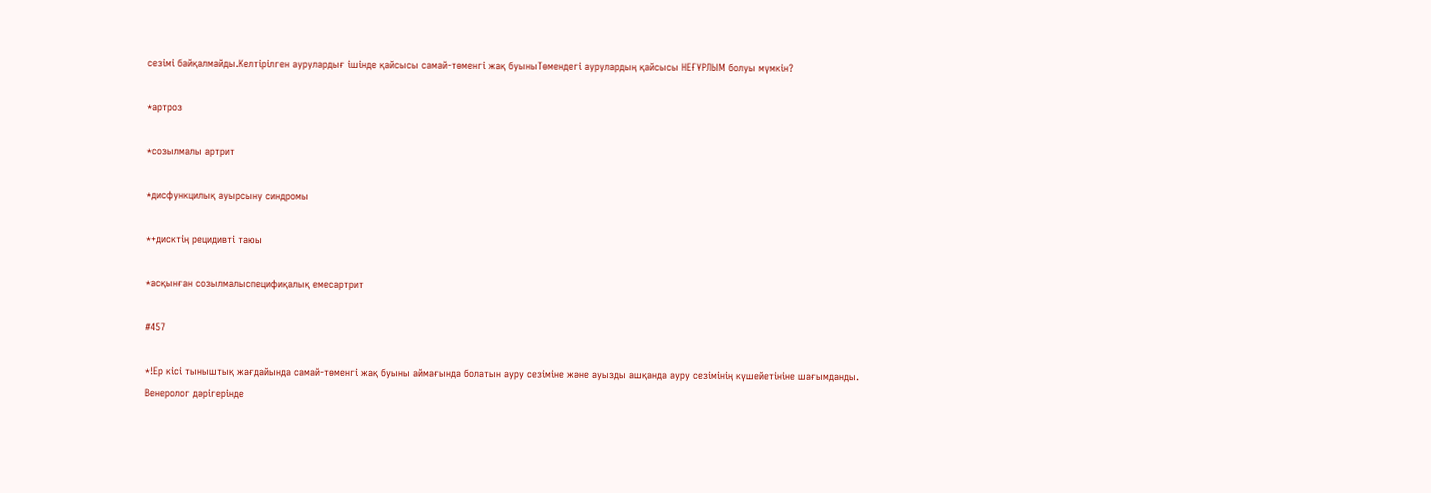сезімі байқалмайды.Келтірілген аурулардығ ішінде қайсысы самай-төменгі жақ буыныТөмендегі аурулардың қайсысы НЕҒҰРЛЫМ болуы мүмкін?

*артроз

*созылмалы артрит

*дисфункцилық ауырсыну синдромы

*+дисктің рецидивті таюы

*асқынған созылмалыспецифиқалық емесартрит

#457

*!Ер кісі тыныштық жағдайында самай-төменгі жақ буыны аймағында болатын ауру сезіміне және ауызды ашқанда ауру сезімінің күшейетініне шағымданды. Венеролог дәрігерінде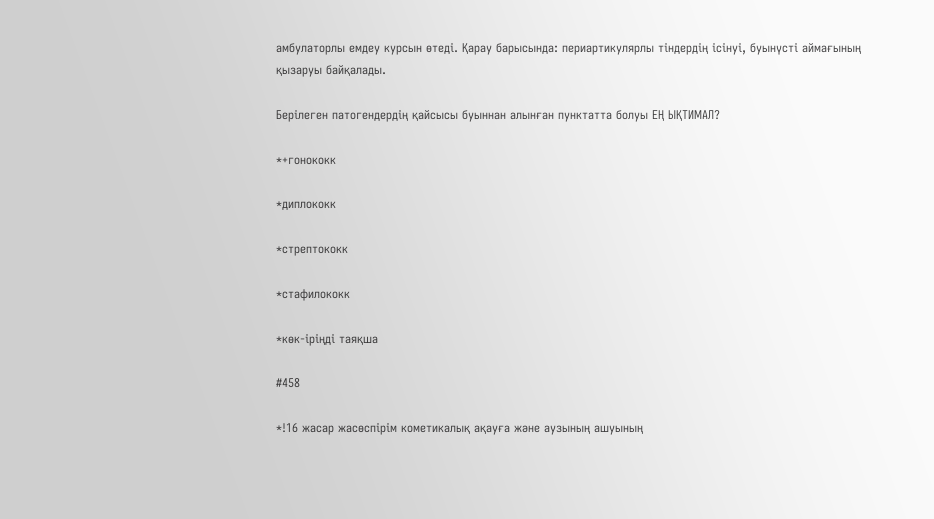амбулаторлы емдеу курсын өтеді. Қарау барысында: периартикулярлы тіндердің ісінуі, буынүсті аймағының қызаруы байқалады.

Берілеген патогендердің қайсысы буыннан алынған пунктатта болуы ЕҢ ЫҚТИМАЛ?

*+гонококк

*диплококк

*стрептококк

*стафилококк

*көк-іріңді таяқша

#458

*!16 жасар жасөспірім кометикалық ақауға және аузының ашуының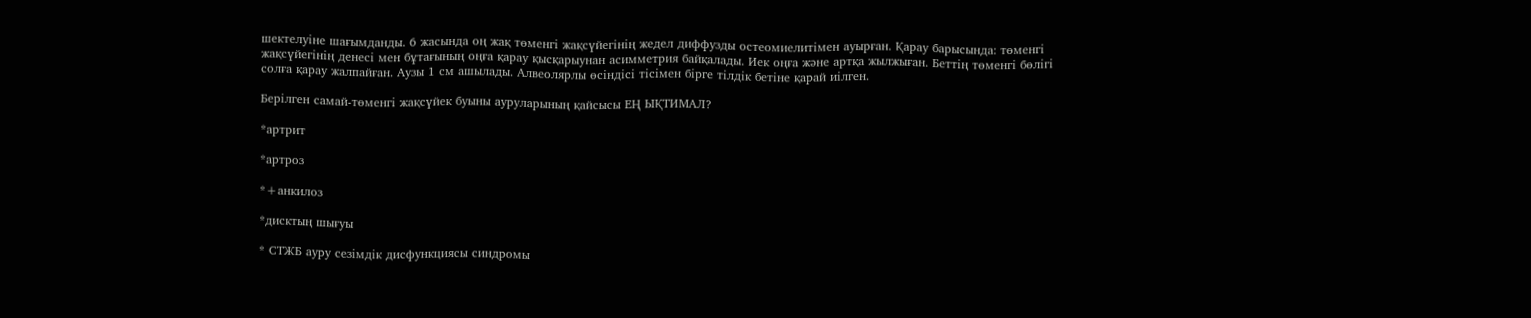шектелуіне шағымданды. 6 жасында оң жақ төменгі жақсүйегінің жедел диффузды остеомиелитімен ауырған. Қарау барысында: төменгі жақсүйегінің денесі мен бұтағының оңға қарау қысқарыунан асимметрия байқалады. Иек оңға және артқа жылжыған. Беттің төменгі бөлігі солға қарау жалпайған. Аузы 1 см ашылады. Алвеолярлы өсіндісі тісімен бірге тілдік бетіне қарай иілген.

Берілген самай-төменгі жақсүйек буыны ауруларының қайсысы ЕҢ ЫҚТИМАЛ?

*артрит

*артроз

*+анкилоз

*дисктың шығуы

* СТЖБ ауру сезімдік дисфункциясы синдромы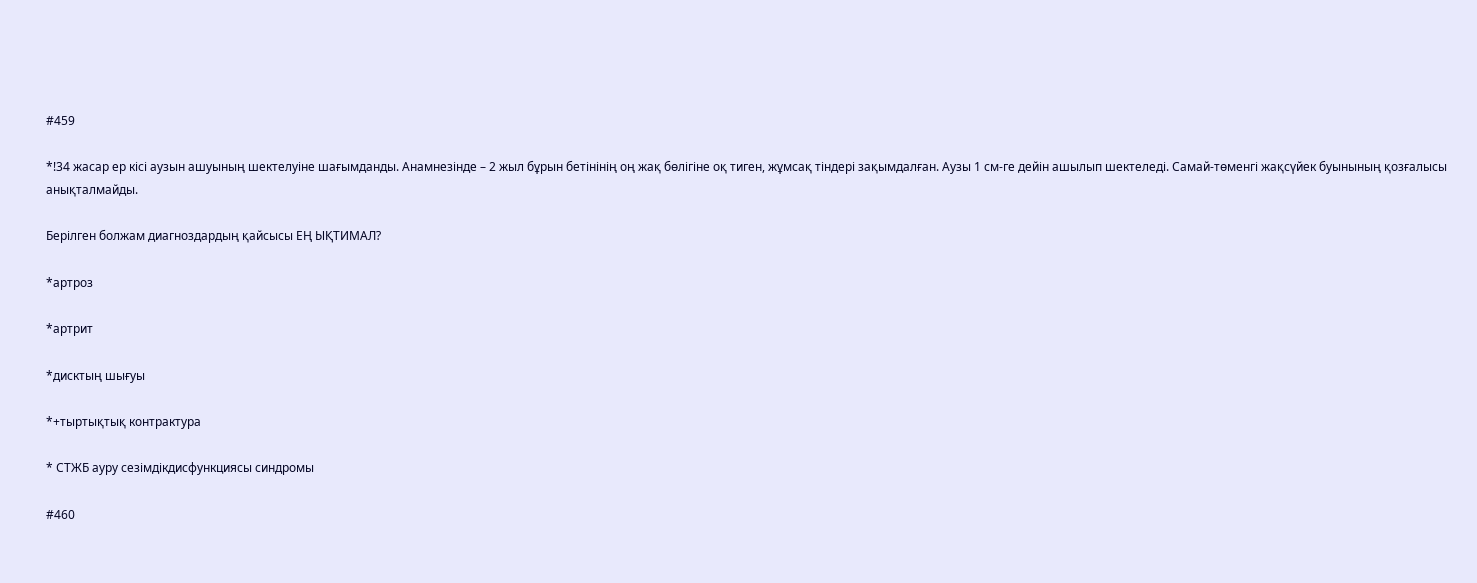#459

*!34 жасар ер кісі аузын ашуының шектелуіне шағымданды. Анамнезінде – 2 жыл бұрын бетінінің оң жақ бөлігіне оқ тиген, жұмсақ тіндері зақымдалған. Аузы 1 см-ге дейін ашылып шектеледі. Самай-төменгі жақсүйек буынының қозғалысы анықталмайды.

Берілген болжам диагноздардың қайсысы ЕҢ ЫҚТИМАЛ?

*артроз

*артрит

*дисктың шығуы

*+тыртықтық контрактура

* СТЖБ ауру сезімдікдисфункциясы синдромы

#460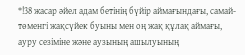*!38 жасар әйел адам бетінің бүйір аймағындағы, самай-төменгі жақсүйек буыны мен оң жақ құлақ аймағы, ауру сезіміне және аузының ашылуының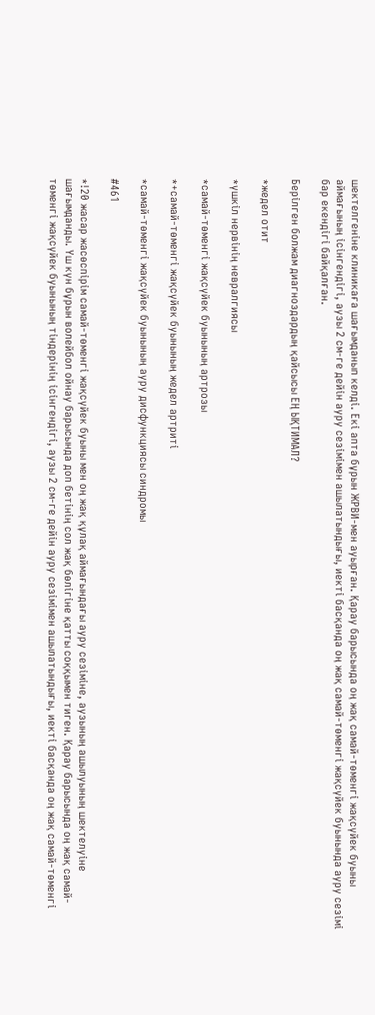шектелгеніне клиникаға шағымданып келді. Екі апта бұрын ЖРВИ-мен ауырған. Қарау барысында оң жақ самай-төменгі жақсүйек буыны аймағының ісінгендігі, аузы 2 см-ге дейін ауру сезімімен ашылатындығы, иекті басқанда оң жақ самай-төменгі жақсүйек буынында ауру сезімі бар екендігі байқалған.

Берілген болжам диагноздардың қайсысы ЕҢ ЫҚТИМАЛ?

*жедел отит

*үшкіл нервінің невралгиясы

*самай-төменгі жақсүйек буынының артрозы

*+самай-төменгі жақсүйек буынының жедел артриті

*самай-төменгі жақсүйек буынының ауру дисфункциясы синдромы

#461

*!20 жасар жасөспірім самай-төменгі жақсүйек буыны мен оң жақ құлақ аймағындағы ауру сезіміне, аузының ашылуының шектелуіне шағымданды. Үш күн бұрын волейбол ойнау барысында доп бетінің сол жақ бөлігіне қатты соққымен тиген. Қарау барысында оң жақ самай-төменгі жақсүйек буынының тіндерінің ісінгендігі, аузы 2 см-ге дейін ауру сезімімен ашылатындығы, иекті басқанда оң жақ самай-төменгі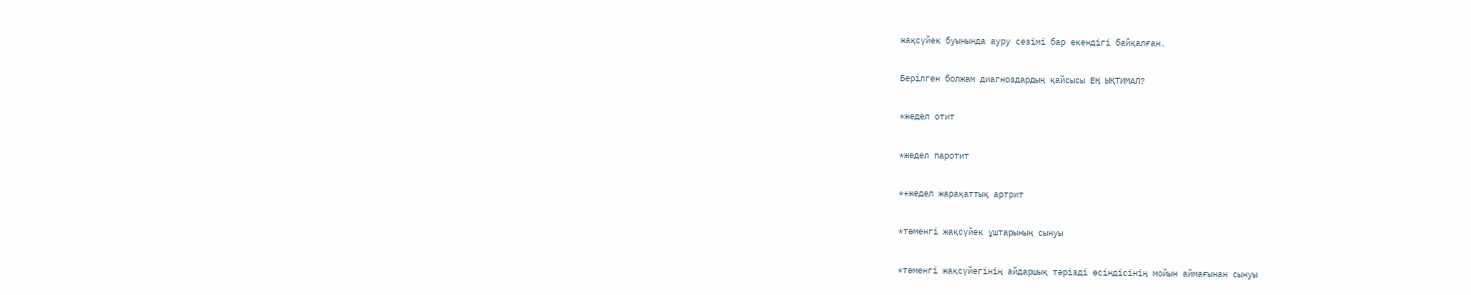жақсүйек буынында ауру сезімі бар екендігі байқалған.

Берілген болжам диагноздардың қайсысы ЕҢ ЫҚТИМАЛ?

*жедел отит

*жедел паротит

*+жедел жарақаттық артрит

*төменгі жақсүйек ұштарының сынуы

*төменгі жақсүйегінің айдаршық тәрізді өсіндісінің мойын аймағынан сынуы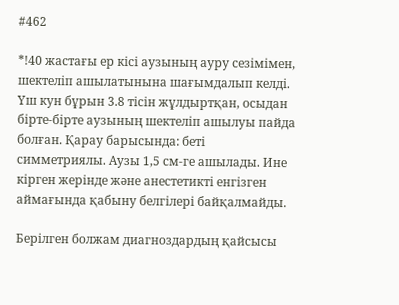#462

*!40 жастағы ер кісі аузының ауру сезімімен, шектеліп ашылатынына шағымдалып келді. Үш кун бұрын 3.8 тісін жұлдыртқан, осыдан бірте-бірте аузының шектеліп ашылуы пайда болған. Қарау барысында: беті симметриялы. Аузы 1,5 см-ге ашылады. Ине кірген жерінде және анестетикті енгізген аймағында қабыну белгілері байқалмайды.

Берілген болжам диагноздардың қайсысы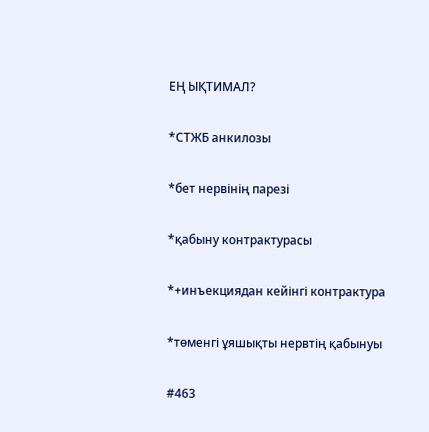ЕҢ ЫҚТИМАЛ?

*СТЖБ анкилозы

*бет нервінің парезі

*қабыну контрактурасы

*+инъекциядан кейінгі контрактура

*төменгі ұяшықты нервтің қабынуы

#463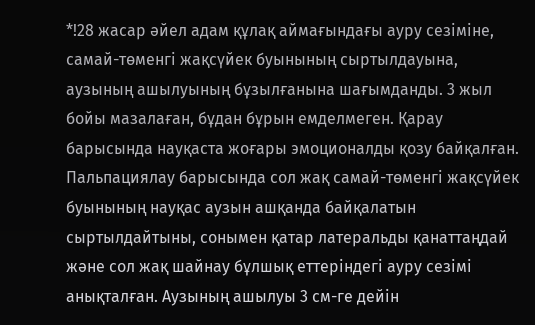*!28 жасар әйел адам құлақ аймағындағы ауру сезіміне, самай-төменгі жақсүйек буынының сыртылдауына, аузының ашылуының бұзылғанына шағымданды. 3 жыл бойы мазалаған, бұдан бұрын емделмеген. Қарау барысында науқаста жоғары эмоционалды қозу байқалған. Пальпациялау барысында сол жақ самай-төменгі жақсүйек буынының науқас аузын ашқанда байқалатын сыртылдайтыны, сонымен қатар латеральды қанаттаңдай және сол жақ шайнау бұлшық еттеріндегі ауру сезімі анықталған. Аузының ашылуы 3 см-ге дейін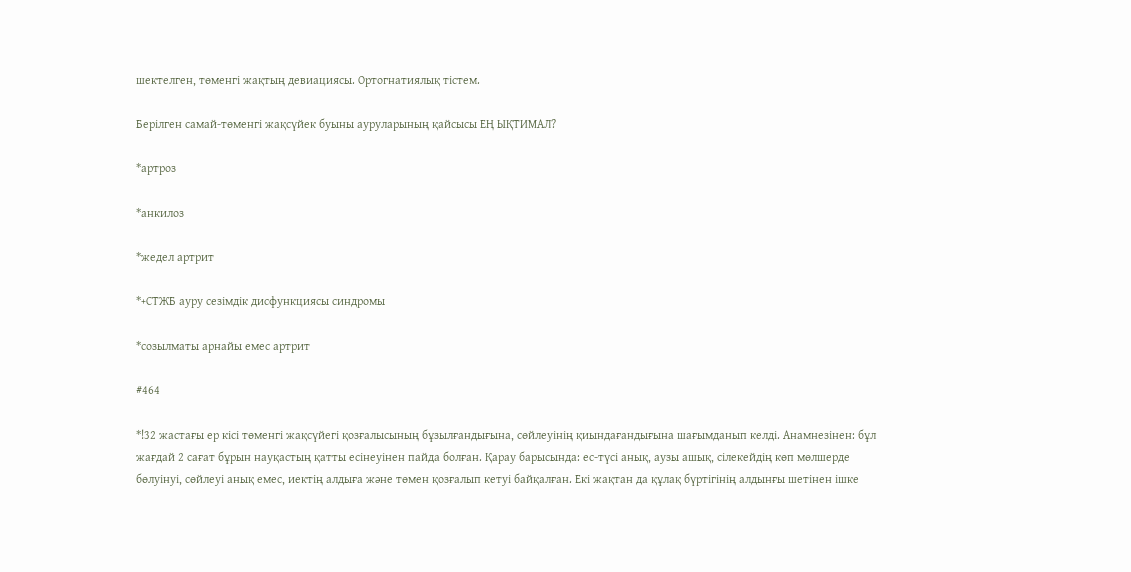шектелген, төменгі жақтың девиациясы. Ортогнатиялық тістем.

Берілген самай-төменгі жақсүйек буыны ауруларының қайсысы ЕҢ ЫҚТИМАЛ?

*артроз

*анкилоз

*жедел артрит

*+СТЖБ ауру сезімдік дисфункциясы синдромы

*созылматы арнайы емес артрит

#464

*!32 жастағы ер кісі төменгі жақсүйегі қозғалысының бұзылғандығына, сөйлеуінің қиындағандығына шағымданып келді. Анамнезінен: бұл жағдай 2 сағат бұрын науқастың қатты есінеуінен пайда болған. Қарау барысында: ес-түсі анық, аузы ашық, сілекейдің көп мөлшерде бөлуінуі, сөйлеуі анық емес, иектің алдыға және төмен қозғалып кетуі байқалған. Екі жақтан да құлақ бүртігінің алдынғы шетінен ішке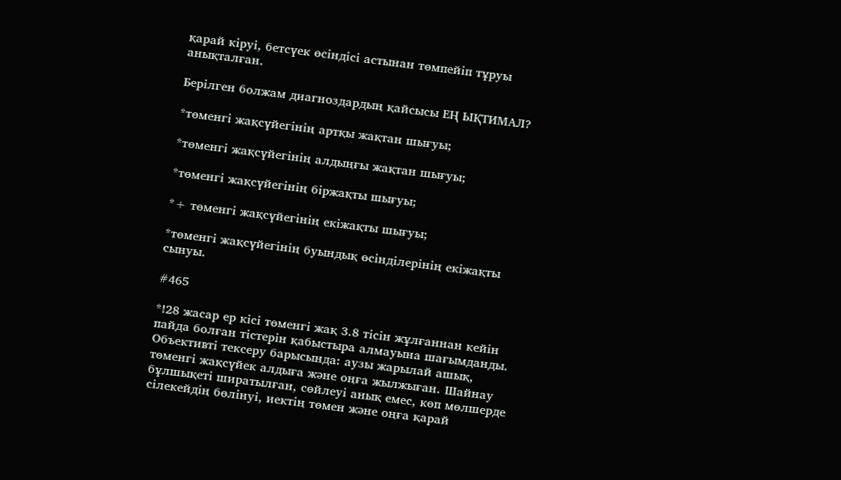қарай кіруі, бетсүек өсіндісі астынан төмпейіп тұруы анықталған.

Берілген болжам диагноздардың қайсысы ЕҢ ЫҚТИМАЛ?

*төменгі жақсүйегінің артқы жақтан шығуы;

*төменгі жақсүйегінің алдыңғы жақтан шығуы;

*төменгі жақсүйегінің біржақты шығуы;

*+ төменгі жақсүйегінің екіжақты шығуы;

*төменгі жақсүйегінің буындық өсінділерінің екіжақты сынуы.

#465

*!28 жасар ер кісі төменгі жақ 3.8 тісін жұлғаннан кейін пайда болған тістерін қабыстыра алмауына шағымданды. Объективті тексеру барысында: аузы жарылай ашық, төменгі жақсүйек алдыға және оңға жылжыған. Шайнау бұлшықеті ширатылған, сөйлеуі анық емес, көп мөлшерде сілекейдің бөлінуі, иектің төмен және оңға қарай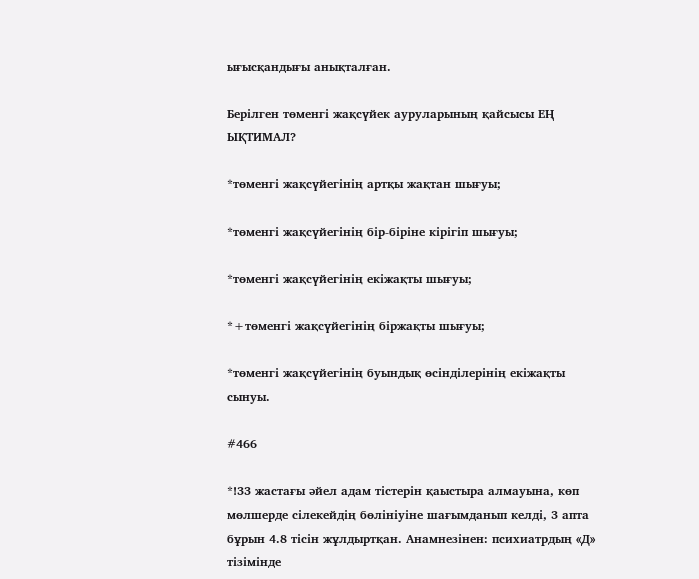ығысқандығы анықталған.

Берілген төменгі жақсүйек ауруларының қайсысы ЕҢ ЫҚТИМАЛ?

*төменгі жақсүйегінің артқы жақтан шығуы;

*төменгі жақсүйегінің бір-біріне кірігіп шығуы;

*төменгі жақсүйегінің екіжақты шығуы;

*+төменгі жақсүйегінің біржақты шығуы;

*төменгі жақсүйегінің буындық өсінділерінің екіжақты сынуы.

#466

*!33 жастағы әйел адам тістерін қаыстыра алмауына, көп мөлшерде сілекейдің бөлініуіне шағымданып келді, 3 апта бұрын 4.8 тісін жұлдыртқан. Анамнезінен: психиатрдың «Д» тізімінде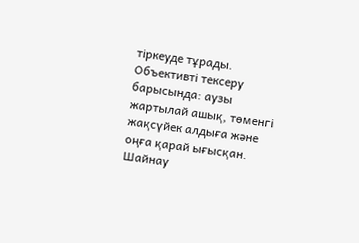тіркеуде тұрады. Объективті тексеру барысында: аузы жартылай ашық, төменгі жақсүйек алдыға және оңға қарай ығысқан. Шайнау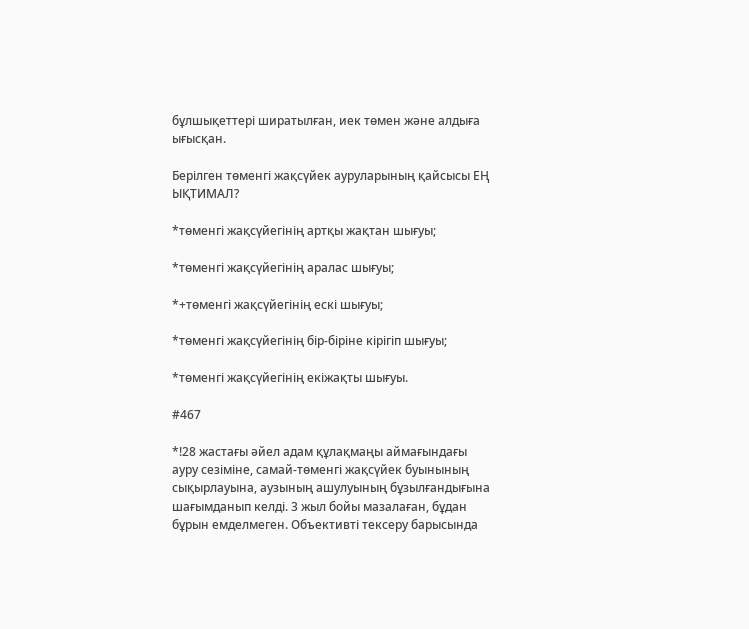бұлшықеттері ширатылған, иек төмен және алдыға ығысқан.

Берілген төменгі жақсүйек ауруларының қайсысы ЕҢ ЫҚТИМАЛ?

*төменгі жақсүйегінің артқы жақтан шығуы;

*төменгі жақсүйегінің аралас шығуы;

*+төменгі жақсүйегінің ескі шығуы;

*төменгі жақсүйегінің бір-біріне кірігіп шығуы;

*төменгі жақсүйегінің екіжақты шығуы.

#467

*!28 жастағы әйел адам құлақмаңы аймағындағы ауру сезіміне, самай-төменгі жақсүйек буынының сықырлауына, аузының ашулуының бұзылғандығына шағымданып келді. 3 жыл бойы мазалаған, бұдан бұрын емделмеген. Объективті тексеру барысында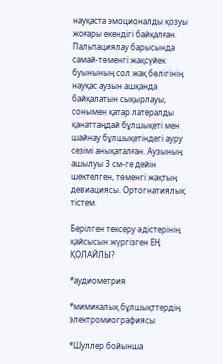науқаста эмоционалды қозуы жоғары екендігі байқалған. Пальпациялау барысында самай-төменгі жақсүйек буынының сол жақ бөлігінің науқас аузын ашқанда байқалатын сықырлауы, сонымен қатар латералды қанаттаңдай бұлшықеті мен шайнау бұлшықетіндегі ауру сезімі анықаталған. Аузының ашылуы 3 см-ге дейін шектелген, төменгі жақтың девиациясы. Ортогнатиялық тістем.

Берілген тексеру әдістерінің қайсысын жүргізген ЕҢ ҚОЛАЙЛЫ?

*аудиометрия

*мимикалық бұлшықттердің электромиографиясы

*Шуллер бойынша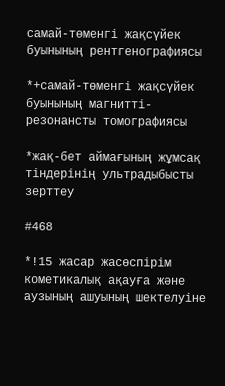самай-төменгі жақсүйек буынының рентгенографиясы

*+самай-төменгі жақсүйек буынының магнитті-резонансты томографиясы

*жақ-бет аймағының жұмсақ тіндерінің ультрадыбысты зерттеу

#468

*!15 жасар жасөспірім кометикалық ақауға және аузының ашуының шектелуіне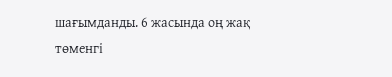шағымданды. 6 жасында оң жақ төменгі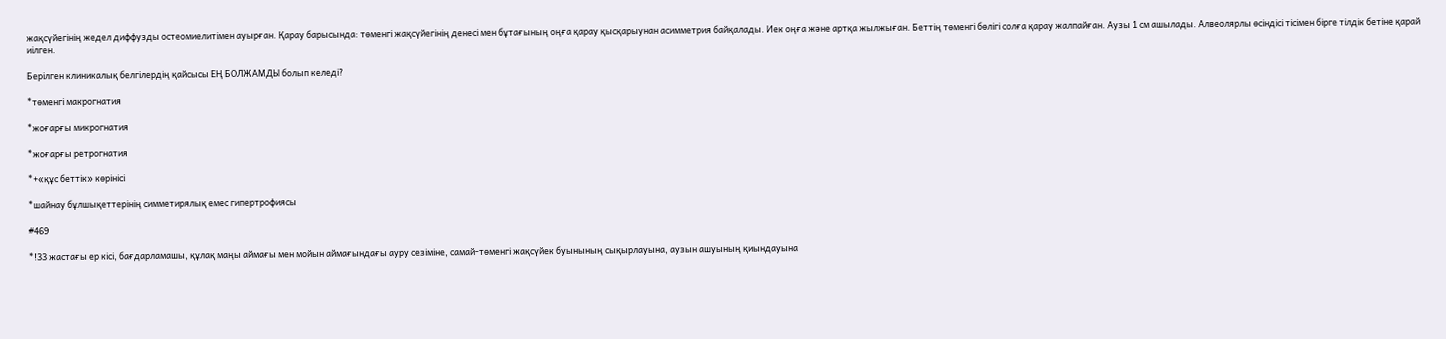жақсүйегінің жедел диффузды остеомиелитімен ауырған. Қарау барысында: төменгі жақсүйегінің денесі мен бұтағының оңға қарау қысқарыунан асимметрия байқалады. Иек оңға және артқа жылжыған. Беттің төменгі бөлігі солға қарау жалпайған. Аузы 1 см ашылады. Алвеолярлы өсіндісі тісімен бірге тілдік бетіне қарай иілген.

Берілген клиникалық белгілердің қайсысы ЕҢ БОЛЖАМДЫ болып келеді?

*төменгі макрогнатия

*жоғарғы микрогнатия

*жоғарғы ретрогнатия

*+«құс беттік» көрінісі

*шайнау бұлшықеттерінің симметирялық емес гипертрофиясы

#469

*!33 жастағы ер кісі, бағдарламашы, құлақ маңы аймағы мен мойын аймағындағы ауру сезіміне, самай-төменгі жақсүйек буынының сықырлауына, аузын ашуының қиындауына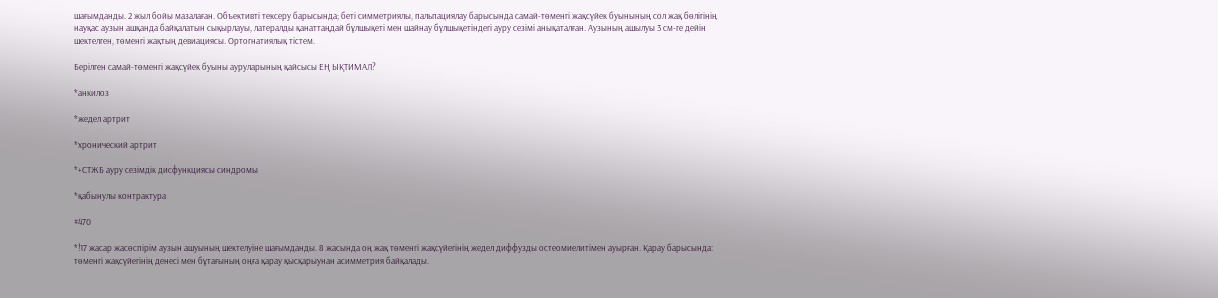шағымданды. 2 жыл бойы мазалаған. Объективті тексеру барысында; беті симметриялы, пальпациялау барысында самай-төменгі жақсүйек буынының сол жақ бөлігінің науқас аузын ашқанда байқалатын сықырлауы, латералды қанаттаңдай бұлшықеті мен шайнау бұлшықетіндегі ауру сезімі анықаталған. Аузының ашылуы 3 см-ге дейін шектелген, төменгі жақтың девиациясы. Ортогнатиялық тістем.

Берілген самай-төменгі жақсүйек буыны ауруларының қайсысы ЕҢ ЫҚТИМАЛ?

*анкилоз

*жедел артрит

*хронический артрит

*+СТЖБ ауру сезімдік дисфункциясы синдромы

*қабынулы контрактура

#470

*!17 жасар жасөспірім аузын ашуының шектелуіне шағымданды. 8 жасында оң жақ төменгі жақсүйегінің жедел диффузды остеомиелитімен ауырған. Қарау барысында: төменгі жақсүйегінің денесі мен бұтағының оңға қарау қысқарыунан асимметрия байқалады.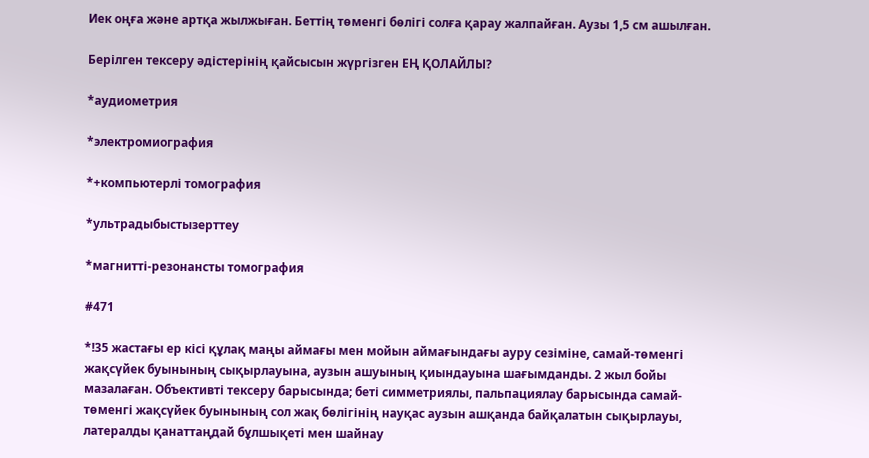Иек оңға және артқа жылжыған. Беттің төменгі бөлігі солға қарау жалпайған. Аузы 1,5 см ашылған.

Берілген тексеру әдістерінің қайсысын жүргізген ЕҢ ҚОЛАЙЛЫ?

*аудиометрия

*электромиография

*+компьютерлі томография

*ультрадыбыстызерттеу

*магнитті-резонансты томография

#471

*!35 жастағы ер кісі құлақ маңы аймағы мен мойын аймағындағы ауру сезіміне, самай-төменгі жақсүйек буынының сықырлауына, аузын ашуының қиындауына шағымданды. 2 жыл бойы мазалаған. Объективті тексеру барысында; беті симметриялы, пальпациялау барысында самай-төменгі жақсүйек буынының сол жақ бөлігінің науқас аузын ашқанда байқалатын сықырлауы, латералды қанаттаңдай бұлшықеті мен шайнау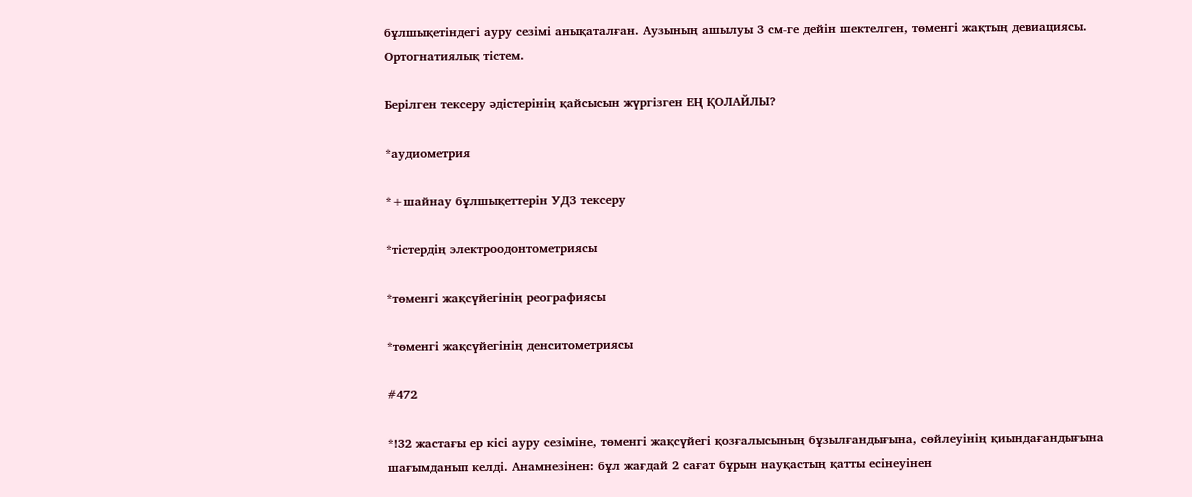бұлшықетіндегі ауру сезімі анықаталған. Аузының ашылуы 3 см-ге дейін шектелген, төменгі жақтың девиациясы. Ортогнатиялық тістем.

Берілген тексеру әдістерінің қайсысын жүргізген ЕҢ ҚОЛАЙЛЫ?

*аудиометрия

*+шайнау бұлшықеттерін УДЗ тексеру

*тістердің электроодонтометриясы

*төменгі жақсүйегінің реографиясы

*төменгі жақсүйегінің денситометриясы

#472

*!32 жастағы ер кісі ауру сезіміне, төменгі жақсүйегі қозғалысының бұзылғандығына, сөйлеуінің қиындағандығына шағымданып келді. Анамнезінен: бұл жағдай 2 сағат бұрын науқастың қатты есінеуінен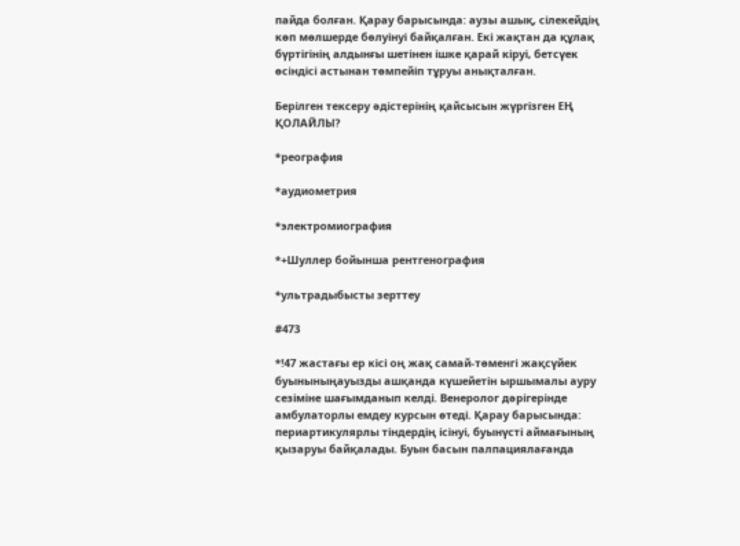пайда болған. Қарау барысында: аузы ашық, сілекейдің көп мөлшерде бөлуінуі байқалған. Екі жақтан да құлақ бүртігінің алдынғы шетінен ішке қарай кіруі, бетсүек өсіндісі астынан төмпейіп тұруы анықталған.

Берілген тексеру әдістерінің қайсысын жүргізген ЕҢ ҚОЛАЙЛЫ?

*реография

*аудиометрия

*электромиография

*+Шуллер бойынша рентгенография

*ультрадыбысты зерттеу

#473

*!47 жастағы ер кісі оң жақ самай-төменгі жақсүйек буыныныңауызды ашқанда күшейетін ыршымалы ауру сезіміне шағымданып келді. Венеролог дәрігерінде амбулаторлы емдеу курсын өтеді. Қарау барысында: периартикулярлы тіндердің ісінуі, буынүсті аймағының қызаруы байқалады. Буын басын палпациялағанда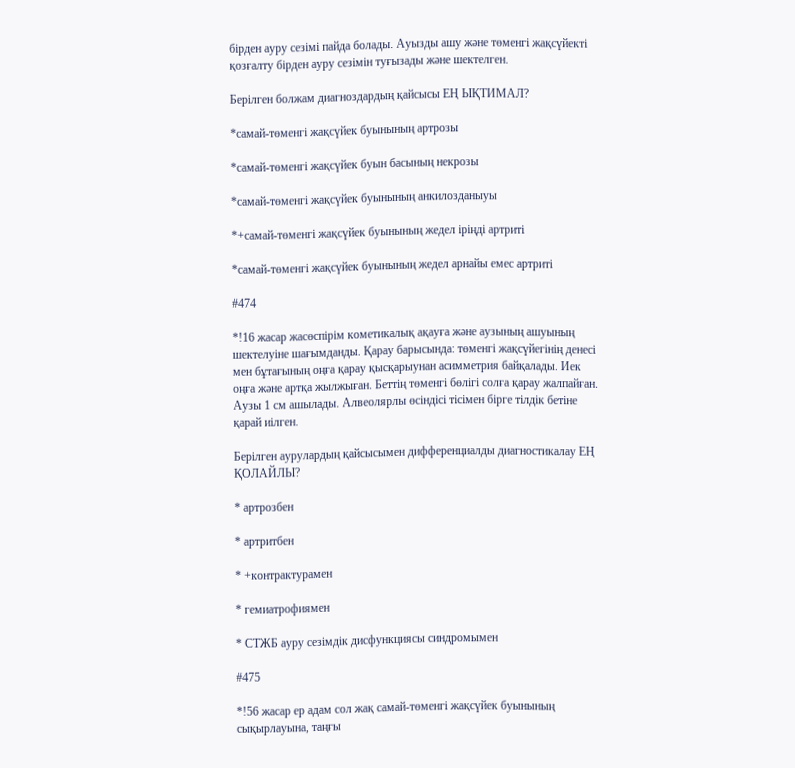бірден ауру сезімі пайда болады. Ауызды ашу және төменгі жақсүйекті қозғалту бірден ауру сезімін туғызады және шектелген.

Берілген болжам диагноздардың қайсысы ЕҢ ЫҚТИМАЛ?

*самай-төменгі жақсүйек буынының артрозы

*самай-төменгі жақсүйек буын басының некрозы

*самай-төменгі жақсүйек буынының анкилозданыуы

*+самай-төменгі жақсүйек буынының жедел іріңді артриті

*самай-төменгі жақсүйек буынының жедел арнайы емес артриті

#474

*!16 жасар жасөспірім кометикалық ақауға және аузының ашуының шектелуіне шағымданды. Қарау барысында: төменгі жақсүйегінің денесі мен бұтағының оңға қарау қысқарыунан асимметрия байқалады. Иек оңға және артқа жылжыған. Беттің төменгі бөлігі солға қарау жалпайған. Аузы 1 см ашылады. Алвеолярлы өсіндісі тісімен бірге тілдік бетіне қарай иілген.

Берілген аурулардың қайсысымен дифференциалды диагностикалау ЕҢ ҚОЛАЙЛЫ?

* артрозбен

* артритбен

* +контрактурамен

* гемиатрофиямен

* СТЖБ ауру сезімдік дисфункциясы синдромымен

#475

*!56 жасар ер адам сол жақ самай-төменгі жақсүйек буынының сықырлауына, таңғы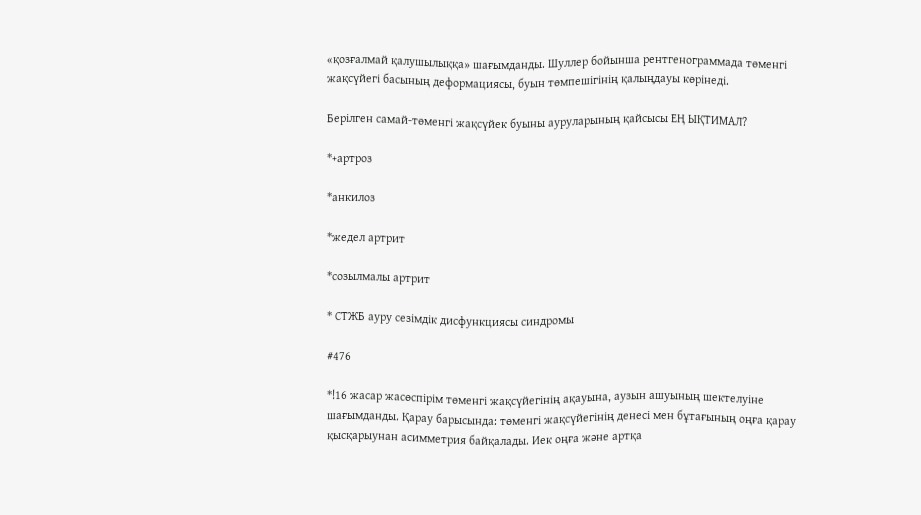«қозғалмай қалушылыққа» шағымданды. Шуллер бойынша рентгенограммада төменгі жақсүйегі басының деформациясы, буын төмпешігінің қалыңдауы көрінеді.

Берілген самай-төменгі жақсүйек буыны ауруларының қайсысы ЕҢ ЫҚТИМАЛ?

*+артроз

*анкилоз

*жедел артрит

*созылмалы артрит

* СТЖБ ауру сезімдік дисфункциясы синдромы

#476

*!16 жасар жасөспірім төменгі жақсүйегінің ақауына, аузын ашуының шектелуіне шағымданды. Қарау барысында: төменгі жақсүйегінің денесі мен бұтағының оңға қарау қысқарыунан асимметрия байқалады. Иек оңға және артқа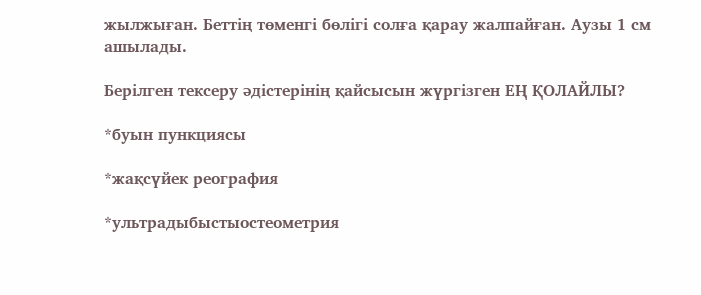жылжыған. Беттің төменгі бөлігі солға қарау жалпайған. Аузы 1 см ашылады.

Берілген тексеру әдістерінің қайсысын жүргізген ЕҢ ҚОЛАЙЛЫ?

*буын пункциясы

*жақсүйек реография

*ультрадыбыстыостеометрия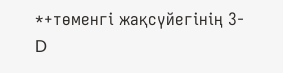*+төменгі жақсүйегінің 3-D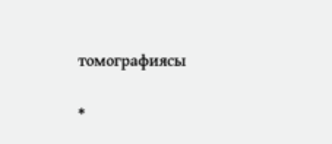томографиясы

*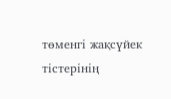төменгі жақсүйек тістерінің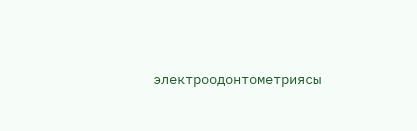электроодонтометриясы